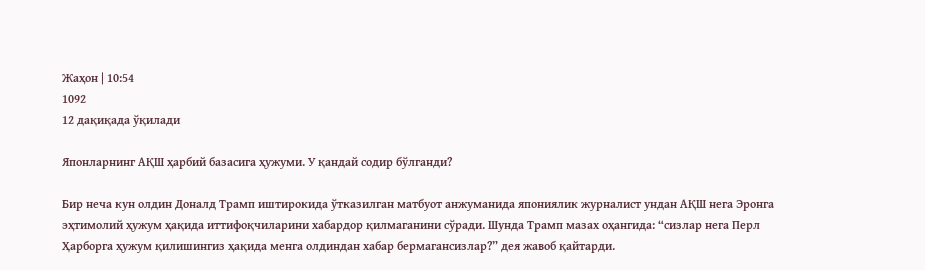Жаҳон | 10:54
1092
12 дақиқада ўқилади

Японларнинг АҚШ ҳарбий базасига ҳужуми. У қандай содир бўлганди?

Бир неча кун олдин Доналд Трамп иштирокида ўтказилган матбуот анжуманида япониялик журналист ундан АҚШ нега Эронга эҳтимолий ҳужум ҳақида иттифоқчиларини хабардор қилмаганини сўради. Шунда Трамп мазах оҳангида: “сизлар нега Перл Ҳарборга ҳужум қилишингиз ҳақида менга олдиндан хабар бермагансизлар?” дея жавоб қайтарди.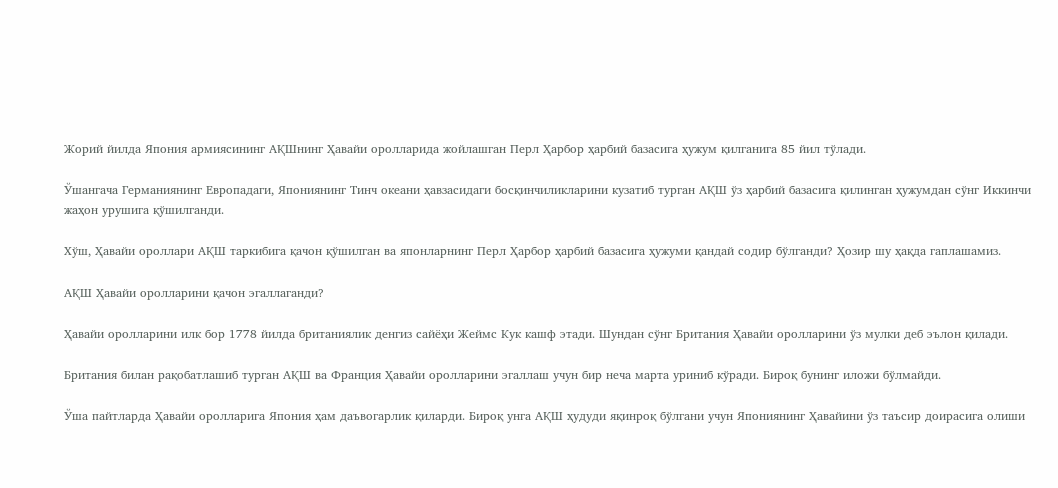Жорий йилда Япония армиясининг АҚШнинг Ҳавайи оролларида жойлашган Перл Ҳарбор ҳарбий базасига ҳужум қилганига 85 йил тўлади.

Ўшангача Германиянинг Европадаги, Япониянинг Тинч океани ҳавзасидаги босқинчиликларини кузатиб турган АҚШ ўз ҳарбий базасига қилинган ҳужумдан сўнг Иккинчи жаҳон урушига қўшилганди.

Хўш, Ҳавайи ороллари АҚШ таркибига қачон қўшилган ва японларнинг Перл Ҳарбор ҳарбий базасига ҳужуми қандай содир бўлганди? Ҳозир шу ҳақда гаплашамиз.

АҚШ Ҳавайи оролларини қачон эгаллаганди?

Ҳавайи оролларини илк бор 1778 йилда британиялик денгиз сайёҳи Жеймс Кук кашф этади. Шундан сўнг Британия Ҳавайи оролларини ўз мулки деб эълон қилади.

Британия билан рақобатлашиб турган АҚШ ва Франция Ҳавайи оролларини эгаллаш учун бир неча марта уриниб кўради. Бироқ бунинг иложи бўлмайди.

Ўша пайтларда Ҳавайи оролларига Япония ҳам даъвогарлик қиларди. Бироқ унга АҚШ ҳудуди яқинроқ бўлгани учун Япониянинг Ҳавайини ўз таъсир доирасига олиши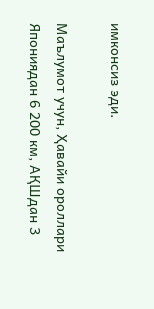имконсиз эди.

Маълумот учун, Ҳавайи ороллари Япониядан 6 200 км, АҚШдан 3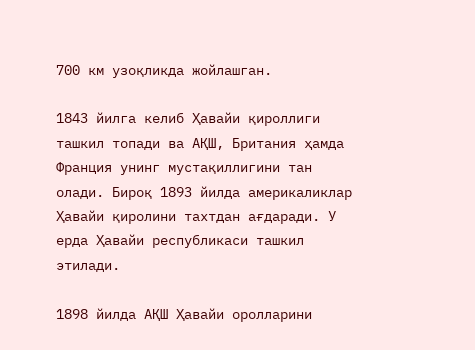700 км узоқликда жойлашган.

1843 йилга келиб Ҳавайи қироллиги ташкил топади ва АҚШ, Британия ҳамда Франция унинг мустақиллигини тан олади. Бироқ 1893 йилда америкаликлар Ҳавайи қиролини тахтдан ағдаради. У ерда Ҳавайи республикаси ташкил этилади.

1898 йилда АҚШ Ҳавайи оролларини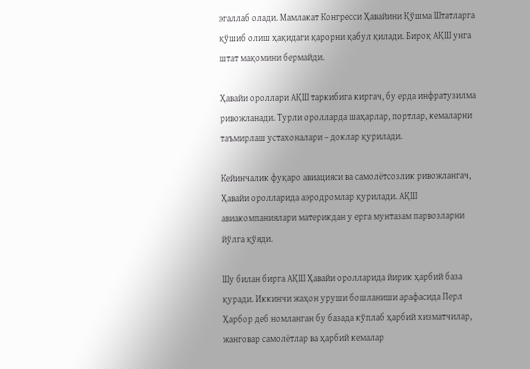эгаллаб олади. Мамлакат Конгресси Ҳавайини Қўшма Штатларга қўшиб олиш ҳақидаги қарорни қабул қилади. Бироқ АҚШ унга штат мақомини бермайди.

Ҳавайи ороллари АҚШ таркибига киргач, бу ерда инфратузилма ривожланади. Турли оролларда шаҳарлар, портлар, кемаларни таъмирлаш устахоналари – доклар қурилади.

Кейинчалик фуқаро авиацияси ва самолётсозлик ривожлангач, Ҳавайи оролларида аэродромлар қурилади. АҚШ авиакомпаниялари материкдан у ерга мунтазам парвозларни йўлга қўяди.

Шу билан бирга АҚШ Ҳавайи оролларида йирик ҳарбий база қуради. Иккинчи жаҳон уруши бошланиши арафасида Перл Ҳарбор деб номланган бу базада кўплаб ҳарбий хизматчилар, жанговар самолётлар ва ҳарбий кемалар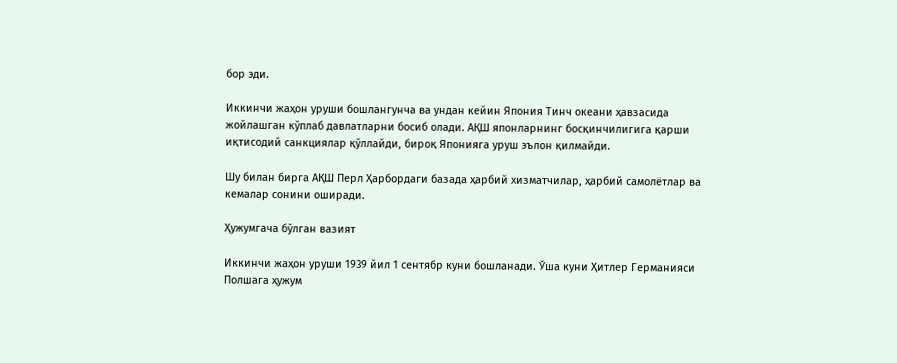бор эди.

Иккинчи жаҳон уруши бошлангунча ва ундан кейин Япония Тинч океани ҳавзасида жойлашган кўплаб давлатларни босиб олади. АҚШ японларнинг босқинчилигига қарши иқтисодий санкциялар қўллайди, бироқ Японияга уруш эълон қилмайди.

Шу билан бирга АҚШ Перл Ҳарбордаги базада ҳарбий хизматчилар, ҳарбий самолётлар ва кемалар сонини оширади.

Ҳужумгача бўлган вазият

Иккинчи жаҳон уруши 1939 йил 1 сентябр куни бошланади. Ўша куни Ҳитлер Германияси Полшага ҳужум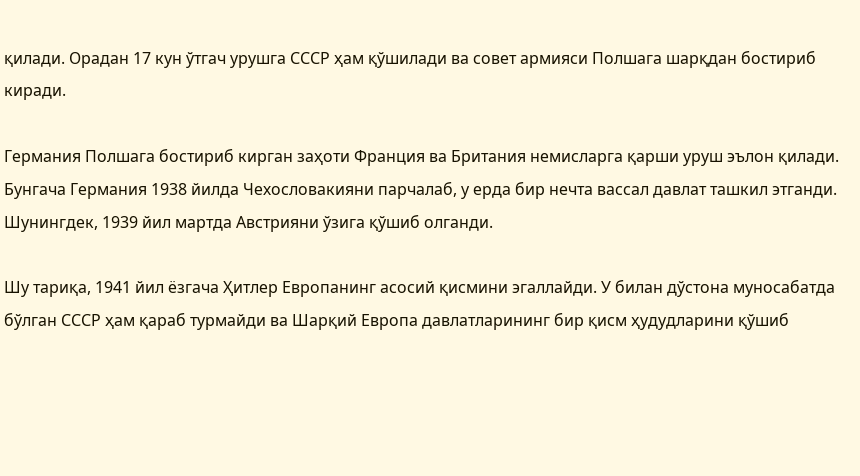қилади. Орадан 17 кун ўтгач урушга СССР ҳам қўшилади ва совет армияси Полшага шарқдан бостириб киради.

Германия Полшага бостириб кирган заҳоти Франция ва Британия немисларга қарши уруш эълон қилади. Бунгача Германия 1938 йилда Чехословакияни парчалаб, у ерда бир нечта вассал давлат ташкил этганди. Шунингдек, 1939 йил мартда Австрияни ўзига қўшиб олганди.

Шу тариқа, 1941 йил ёзгача Ҳитлер Европанинг асосий қисмини эгаллайди. У билан дўстона муносабатда бўлган СССР ҳам қараб турмайди ва Шарқий Европа давлатларининг бир қисм ҳудудларини қўшиб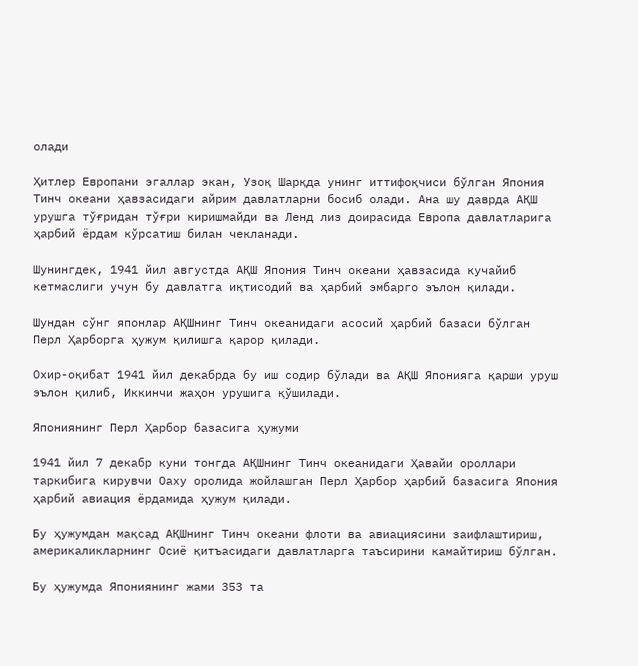олади

Ҳитлер Европани эгаллар экан, Узоқ Шарқда унинг иттифоқчиси бўлган Япония Тинч океани ҳавзасидаги айрим давлатларни босиб олади. Ана шу даврда АҚШ урушга тўғридан тўғри киришмайди ва Ленд лиз доирасида Европа давлатларига ҳарбий ёрдам кўрсатиш билан чекланади.

Шунингдек, 1941 йил августда АҚШ Япония Тинч океани ҳавзасида кучайиб кетмаслиги учун бу давлатга иқтисодий ва ҳарбий эмбарго эълон қилади.

Шундан сўнг японлар АҚШнинг Тинч океанидаги асосий ҳарбий базаси бўлган Перл Ҳарборга ҳужум қилишга қарор қилади.

Охир-оқибат 1941 йил декабрда бу иш содир бўлади ва АҚШ Японияга қарши уруш эълон қилиб, Иккинчи жаҳон урушига қўшилади.

Япониянинг Перл Ҳарбор базасига ҳужуми

1941 йил 7 декабр куни тонгда АҚШнинг Тинч океанидаги Ҳавайи ороллари таркибига кирувчи Оаху оролида жойлашган Перл Ҳарбор ҳарбий базасига Япония ҳарбий авиация ёрдамида ҳужум қилади.

Бу ҳужумдан мақсад АҚШнинг Тинч океани флоти ва авиациясини заифлаштириш, америкаликларнинг Осиё қитъасидаги давлатларга таъсирини камайтириш бўлган.

Бу ҳужумда Япониянинг жами 353 та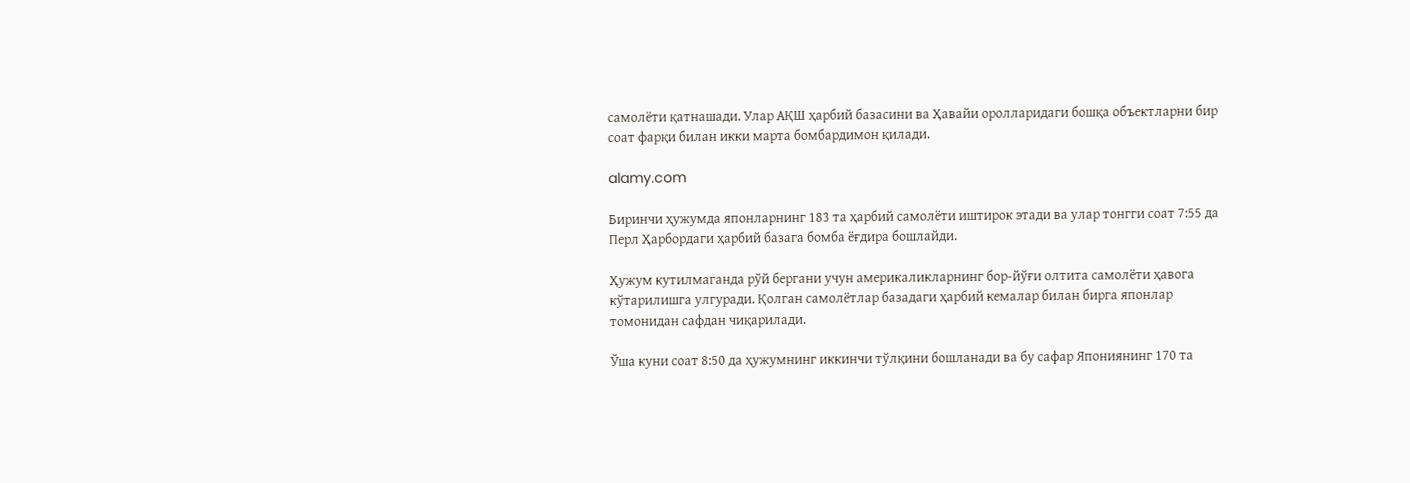самолёти қатнашади. Улар АҚШ ҳарбий базасини ва Ҳавайи оролларидаги бошқа объектларни бир соат фарқи билан икки марта бомбардимон қилади.

alamy.com

Биринчи ҳужумда японларнинг 183 та ҳарбий самолёти иштирок этади ва улар тонгги соат 7:55 да Перл Ҳарбордаги ҳарбий базага бомба ёғдира бошлайди.

Ҳужум кутилмаганда рўй бергани учун америкаликларнинг бор-йўғи олтита самолёти ҳавога кўтарилишга улгуради. Қолган самолётлар базадаги ҳарбий кемалар билан бирга японлар томонидан сафдан чиқарилади.

Ўша куни соат 8:50 да ҳужумнинг иккинчи тўлқини бошланади ва бу сафар Япониянинг 170 та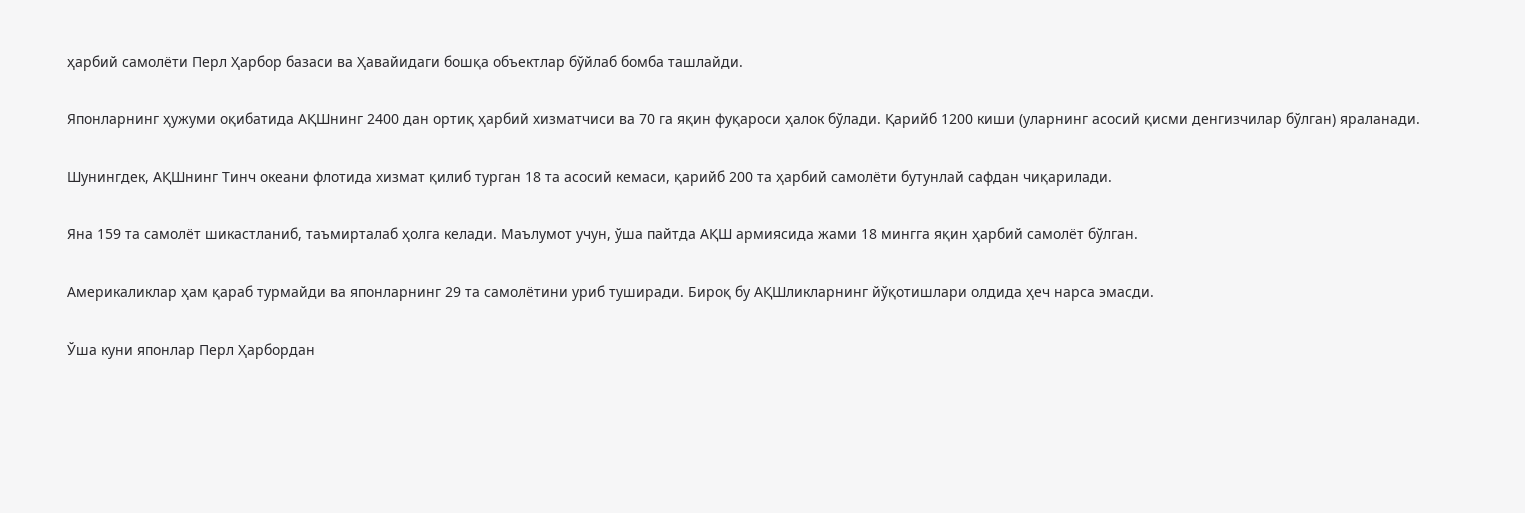ҳарбий самолёти Перл Ҳарбор базаси ва Ҳавайидаги бошқа объектлар бўйлаб бомба ташлайди.

Японларнинг ҳужуми оқибатида АҚШнинг 2400 дан ортиқ ҳарбий хизматчиси ва 70 га яқин фуқароси ҳалок бўлади. Қарийб 1200 киши (уларнинг асосий қисми денгизчилар бўлган) яраланади.

Шунингдек, АҚШнинг Тинч океани флотида хизмат қилиб турган 18 та асосий кемаси, қарийб 200 та ҳарбий самолёти бутунлай сафдан чиқарилади.

Яна 159 та самолёт шикастланиб, таъмирталаб ҳолга келади. Маълумот учун, ўша пайтда АҚШ армиясида жами 18 мингга яқин ҳарбий самолёт бўлган.

Америкаликлар ҳам қараб турмайди ва японларнинг 29 та самолётини уриб туширади. Бироқ бу АҚШликларнинг йўқотишлари олдида ҳеч нарса эмасди.

Ўша куни японлар Перл Ҳарбордан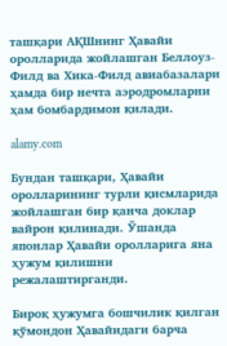ташқари АҚШнинг Ҳавайи оролларида жойлашган Беллоуз-Филд ва Хика-Филд авиабазалари ҳамда бир нечта аэродромларни ҳам бомбардимон қилади.

alamy.com

Бундан ташқари, Ҳавайи оролларининг турли қисмларида жойлашган бир қанча доклар вайрон қилинади. Ўшанда японлар Ҳавайи оролларига яна ҳужум қилишни режалаштирганди.

Бироқ ҳужумга бошчилик қилган қўмондон Ҳавайидаги барча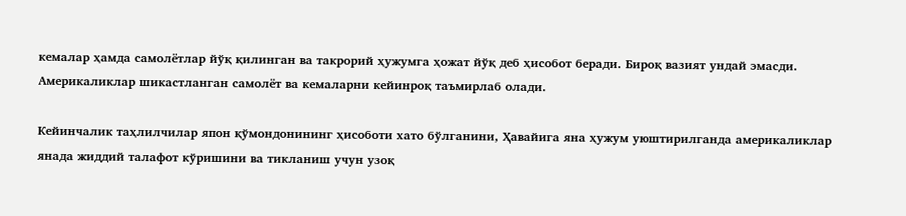кемалар ҳамда самолётлар йўқ қилинган ва такрорий ҳужумга ҳожат йўқ деб ҳисобот беради. Бироқ вазият ундай эмасди. Америкаликлар шикастланган самолёт ва кемаларни кейинроқ таъмирлаб олади.

Кейинчалик таҳлилчилар япон қўмондонининг ҳисоботи хато бўлганини, Ҳавайига яна ҳужум уюштирилганда америкаликлар янада жиддий талафот кўришини ва тикланиш учун узоқ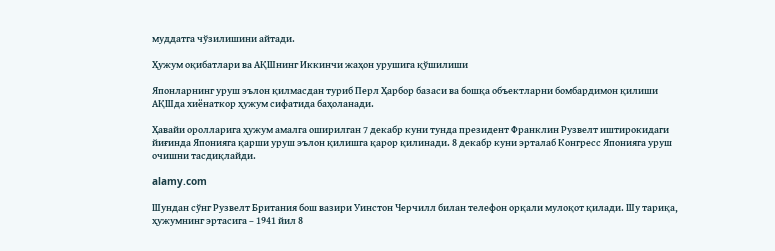муддатга чўзилишини айтади.

Ҳужум оқибатлари ва АҚШнинг Иккинчи жаҳон урушига қўшилиши

Японларнинг уруш эълон қилмасдан туриб Перл Ҳарбор базаси ва бошқа объектларни бомбардимон қилиши АҚШда хиёнаткор ҳужум сифатида баҳоланади.

Ҳавайи оролларига ҳужум амалга оширилган 7 декабр куни тунда президент Франклин Рузвелт иштирокидаги йиғинда Японияга қарши уруш эълон қилишга қарор қилинади. 8 декабр куни эрталаб Конгресс Японияга уруш очишни тасдиқлайди.

alamy.com

Шундан сўнг Рузвелт Британия бош вазири Уинстон Черчилл билан телефон орқали мулоқот қилади. Шу тариқа, ҳужумнинг эртасига – 1941 йил 8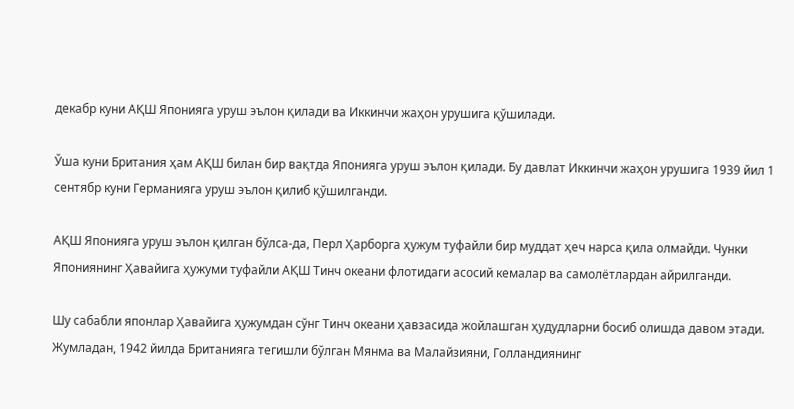декабр куни АҚШ Японияга уруш эълон қилади ва Иккинчи жаҳон урушига қўшилади.

Ўша куни Британия ҳам АҚШ билан бир вақтда Японияга уруш эълон қилади. Бу давлат Иккинчи жаҳон урушига 1939 йил 1 сентябр куни Германияга уруш эълон қилиб қўшилганди.

АҚШ Японияга уруш эълон қилган бўлса-да, Перл Ҳарборга ҳужум туфайли бир муддат ҳеч нарса қила олмайди. Чунки Япониянинг Ҳавайига ҳужуми туфайли АҚШ Тинч океани флотидаги асосий кемалар ва самолётлардан айрилганди.

Шу сабабли японлар Ҳавайига ҳужумдан сўнг Тинч океани ҳавзасида жойлашган ҳудудларни босиб олишда давом этади. Жумладан, 1942 йилда Британияга тегишли бўлган Мянма ва Малайзияни, Голландиянинг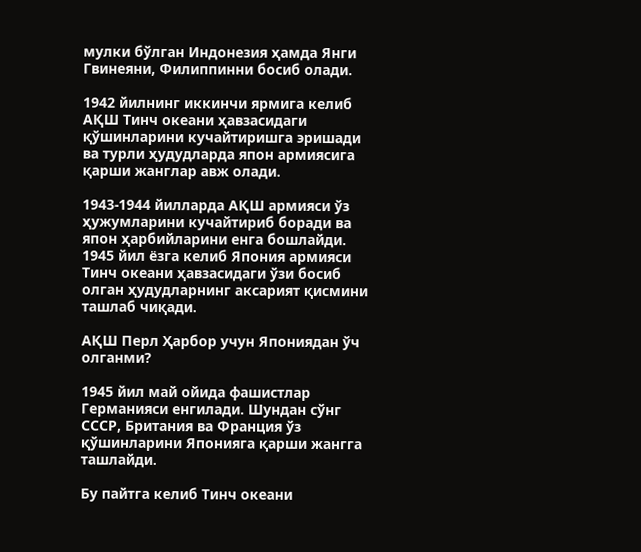мулки бўлган Индонезия ҳамда Янги Гвинеяни, Филиппинни босиб олади.

1942 йилнинг иккинчи ярмига келиб АҚШ Тинч океани ҳавзасидаги қўшинларини кучайтиришга эришади ва турли ҳудудларда япон армиясига қарши жанглар авж олади.

1943-1944 йилларда АҚШ армияси ўз ҳужумларини кучайтириб боради ва япон ҳарбийларини енга бошлайди. 1945 йил ёзга келиб Япония армияси Тинч океани ҳавзасидаги ўзи босиб олган ҳудудларнинг аксарият қисмини ташлаб чиқади.

АҚШ Перл Ҳарбор учун Япониядан ўч олганми?

1945 йил май ойида фашистлар Германияси енгилади. Шундан сўнг СССР, Британия ва Франция ўз қўшинларини Японияга қарши жангга ташлайди.

Бу пайтга келиб Тинч океани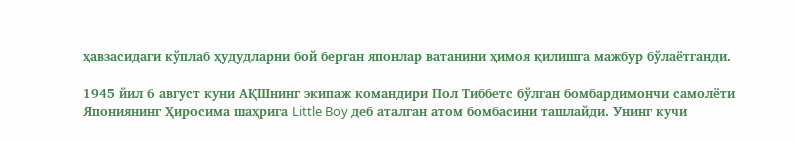ҳавзасидаги кўплаб ҳудудларни бой берган японлар ватанини ҳимоя қилишга мажбур бўлаётганди.

1945 йил 6 август куни АҚШнинг экипаж командири Пол Тиббетс бўлган бомбардимончи самолёти Япониянинг Ҳиросима шаҳрига Little Boy деб аталган атом бомбасини ташлайди. Унинг кучи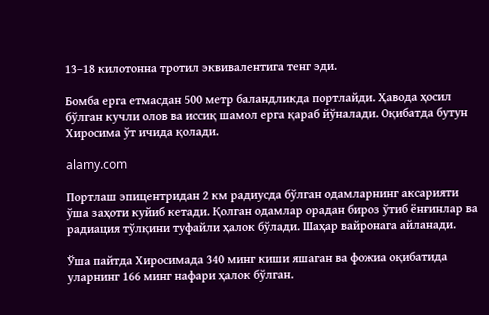13–18 килотонна тротил эквивалентига тенг эди.

Бомба ерга етмасдан 500 метр баландликда портлайди. Ҳавода ҳосил бўлган кучли олов ва иссиқ шамол ерга қараб йўналади. Оқибатда бутун Хиросима ўт ичида қолади.

alamy.com

Портлаш эпицентридан 2 км радиусда бўлган одамларнинг аксарияти ўша заҳоти куйиб кетади. Қолган одамлар орадан бироз ўтиб ёнғинлар ва радиация тўлқини туфайли ҳалок бўлади. Шаҳар вайронага айланади.

Ўша пайтда Хиросимада 340 минг киши яшаган ва фожиа оқибатида уларнинг 166 минг нафари ҳалок бўлган.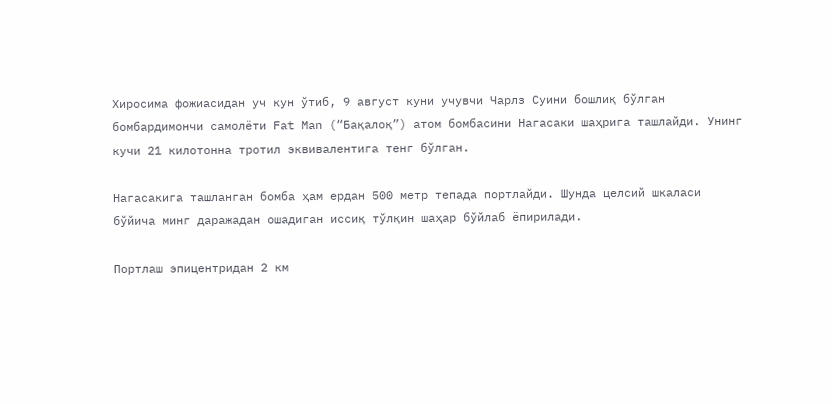Хиросима фожиасидан уч кун ўтиб, 9 август куни учувчи Чарлз Суини бошлиқ бўлган бомбардимончи самолёти Fat Man (“Бақалоқ”) атом бомбасини Нагасаки шаҳрига ташлайди. Унинг кучи 21 килотонна тротил эквивалентига тенг бўлган.

Нагасакига ташланган бомба ҳам ердан 500 метр тепада портлайди. Шунда целсий шкаласи бўйича минг даражадан ошадиган иссиқ тўлқин шаҳар бўйлаб ёпирилади.

Портлаш эпицентридан 2 км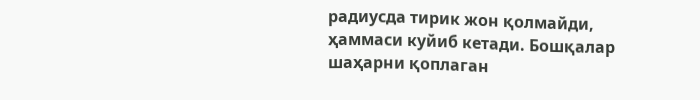радиусда тирик жон қолмайди, ҳаммаси куйиб кетади. Бошқалар шаҳарни қоплаган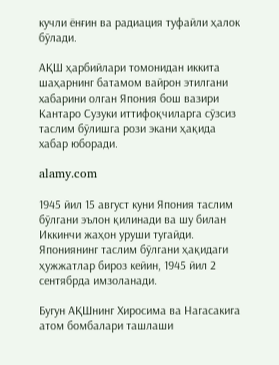кучли ёнғин ва радиация туфайли ҳалок бўлади.

АҚШ ҳарбийлари томонидан иккита шаҳарнинг батамом вайрон этилгани хабарини олган Япония бош вазири Кантаро Сузуки иттифоқчиларга сўзсиз таслим бўлишга рози экани ҳақида хабар юборади.

alamy.com

1945 йил 15 август куни Япония таслим бўлгани эълон қилинади ва шу билан Иккинчи жаҳон уруши тугайди. Япониянинг таслим бўлгани ҳақидаги ҳужжатлар бироз кейин, 1945 йил 2 сентябрда имзоланади.

Бугун АҚШнинг Хиросима ва Нагасакига атом бомбалари ташлаши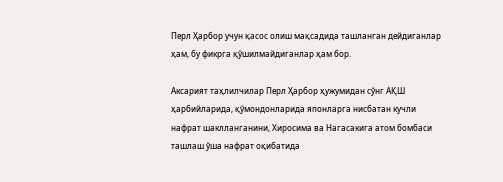Перл Ҳарбор учун қасос олиш мақсадида ташланган дейдиганлар ҳам, бу фикрга қўшилмайдиганлар ҳам бор.

Аксарият таҳлилчилар Перл Ҳарбор ҳужумидан сўнг АҚШ ҳарбийларида, қўмондонларида японларга нисбатан кучли нафрат шаклланганини, Хиросима ва Нагасакига атом бомбаси ташлаш ўша нафрат оқибатида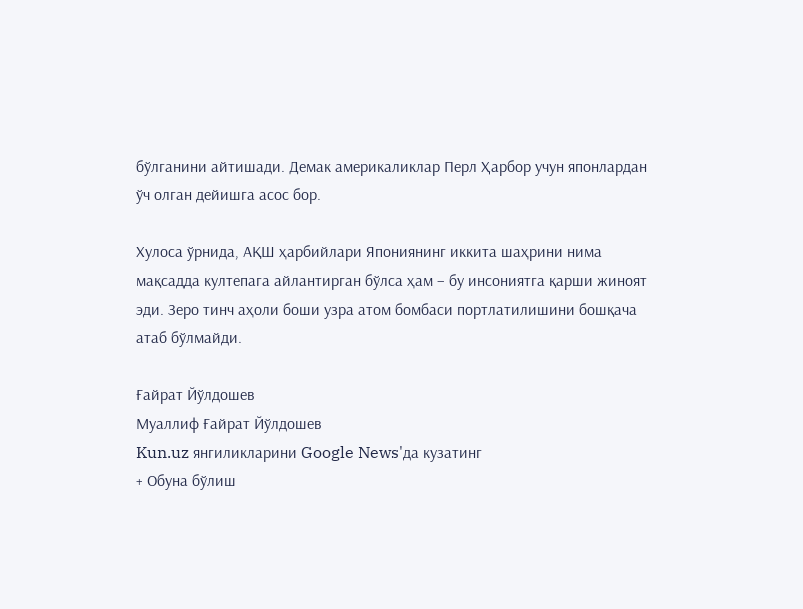бўлганини айтишади. Демак америкаликлар Перл Ҳарбор учун японлардан ўч олган дейишга асос бор.

Хулоса ўрнида, АҚШ ҳарбийлари Япониянинг иккита шаҳрини нима мақсадда култепага айлантирган бўлса ҳам – бу инсониятга қарши жиноят эди. Зеро тинч аҳоли боши узра атом бомбаси портлатилишини бошқача атаб бўлмайди.

Ғайрат Йўлдошев
Муаллиф Ғайрат Йўлдошев
Kun.uz янгиликларини Google News'да кузатинг
+ Обуна бўлиш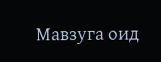Мавзуга оид